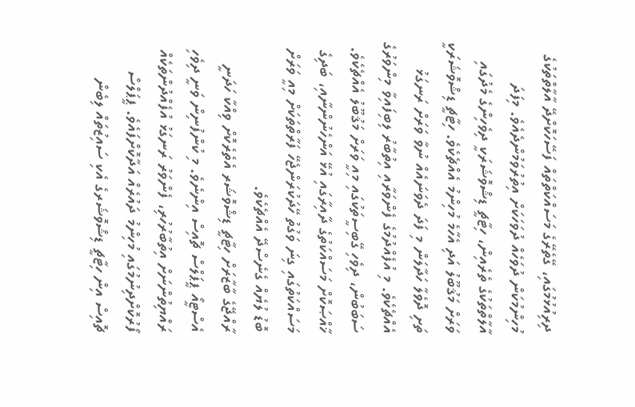ދިރިއުޅުމުގައި، ގޭތެރޭގެ މަސައްކަތްތައް ފަސޭހަކޮށްދޭ އާލާތްތަކުގެ މުހިންމުކަން ދުވަހެއް ދުވަހަކަށް އިތުރުވަމުންދެއެވެ. މިފަދަ އާލާތްތަކުގެ ތެރެއިން، ހިޓާޗީ ޑިޝްވޮޝަރަކީ ދިވެހިންގެ މެދުގައި ވަރަށް މަޤުބޫލު އަދި އެހާމެ މުހިންމު އެއްޗެކެވެ. ހިޓާޗީ ޑިޝްވޮޝަރަކީ ތަށި ދޮވެލާ ހަދާލަން މި ފަދަ ދެވަނައެއް ނުވާ ވަރަށް ރަނގަޅު އެއްޗެކެވެ. މި އުފެއްދުމުގެ ފެންވަރާއި އިތުބާރު ލިބިފައިވާ މިންވަރުގެ ސަބަބުން، ދިވެހި ގޭބިސީތަކުގައި މިއީ ވަރަށް މަޤުބޫލު އެއްޗެކެވެ. ޚާއްޞަކޮށް މަސައްކަތުގެ ދާއިރާގައި އުޅޭ އަންހެނުންނާއި، ބަދިގެ މަސައްކަތުގައި ގިނަ ވަގުތު ހޭދަކުރަންޖެހޭ ފަރާތްތަކަށް މިއީ ވަރަށް ބޮޑު ލުޔެއް ގެނެސްދޭ އެއްޗެކެވެ.
ރާއްޖޭގެ ބާޒާރަށް ހިޓާޗީ ޑިޝްވޮޝަރ އެތެރެކޮށް ވިއްކާ ހަދަނީ އެސްޓީއޯ ޕީޕަލްސް ޗޮއިސް އިންނެވެ. މި ކުންފުނިން ވަނީ ދިވެހި ރައްޔިތުންނަށް އިތުބާރުހުރި، ފެންވަރު ރަނގަޅު އުފެއްދުންތަކެއް ފޯރުކޮށްދިނުމުގައި މުހިންމު ދައުރެއް އަދާކޮށްފައެވެ. ޕީޕަލްސް ޗޮއިސް އިން ހިޓާޗީ ޑިޝްވޮޝަރގެ އެކި ސައިޒުތައް ލިބެން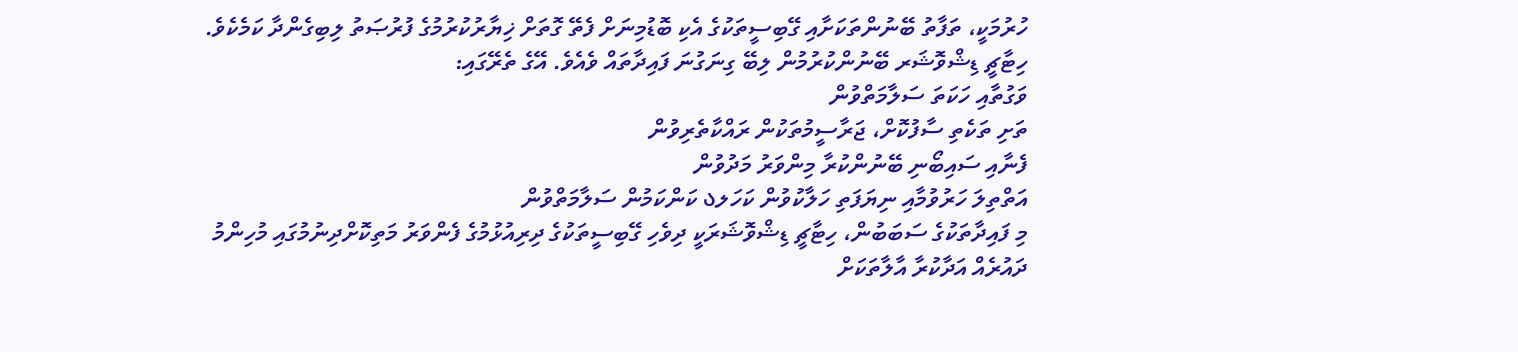ހުރުމަކީ، ތަފާތު ބޭނުންތަކަށާއި ގޭބިސީތަކުގެ އެކި ބޮޑުމިނަށް ފެތޭ ގޮތަށް ޚިޔާރުކުރުމުގެ ފުރުޞަތު ލިބިގެންދާ ކަމެކެވެ.
ހިޓާޗީ ޑިޝްވޮޝަރ ބޭނުންކުރުމުން ލިބޭ ގިނަގުނަ ފައިދާތައް ވެއެވެ. އޭގެ ތެރޭގައި:
ވަގުތާއި ހަކަތަ ސަލާމަތްވުން
ތަށި ތަކެތި ސާފުކޮށް، ޖަރާސީމުތަކުން ރައްކާތެރިވުން
ފެނާއި ސައިބޯނި ބޭނުންކުރާ މިންވަރު މަދުވުން
އަތްތިލަ ހަރުވުމާއި ނިޔަފަތި ހަލާކުވުން ކަހަލა ކަންކަމުން ސަލާމަތްވުން
މި ފައިދާތަކުގެ ސަބަބުން، ހިޓާޗީ ޑިޝްވޮޝަރަކީ ދިވެހި ގޭބިސީތަކުގެ ދިރިއުޅުމުގެ ފެންވަރު މަތިކޮށްދިނުމުގައި މުހިންމު ދައުރެއް އަދާކުރާ އާލާތަކަށް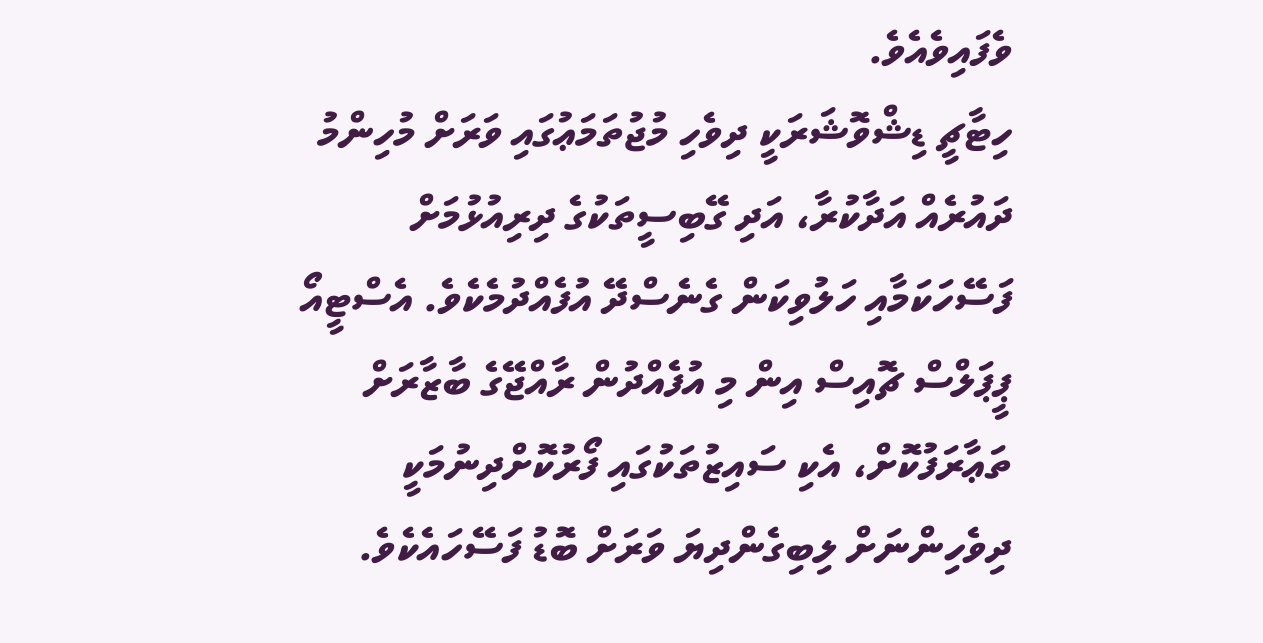ވެފައިވެއެވެ.
ހިޓާޗީ ޑިޝްވޮޝަރަކީ ދިވެހި މުޖުތަމަޢުގައި ވަރަށް މުހިންމު ދައުރެއް އަދާކުރާ، އަދި ގޭބިސީތަކުގެ ދިރިއުޅުމަށް ފަސޭހަކަމާއި ހަލުވިކަން ގެނެސްދޭ އުފެއްދުމެކެވެ. އެސްޓީއޯ ޕީޕަލްސް ޗޮއިސް އިން މި އުފެއްދުން ރާއްޖޭގެ ބާޒާރަށް ތަޢާރަފުކޮށް، އެކި ސައިޒުތަކުގައި ފޯރުކޮށްދިނުމަކީ ދިވެހިންނަށް ލިބިގެންދިޔަ ވަރަށް ބޮޑު ފަސޭހައެކެވެ.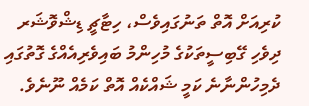ކުރިއަށް އޮތް ތަނުގައިވެސް، ހިޓާޗީ ޑިޝްވޮޝަރ ދިވެހި ގޭބިސީތަކުގެ މުހިންމު ބައިވެރިއެއްގެ ގޮތުގައި ދެމިހުންނާނެ ކަމީ ޝައްކެއް އޮތް ކަމެއް ނޫނެވެ.